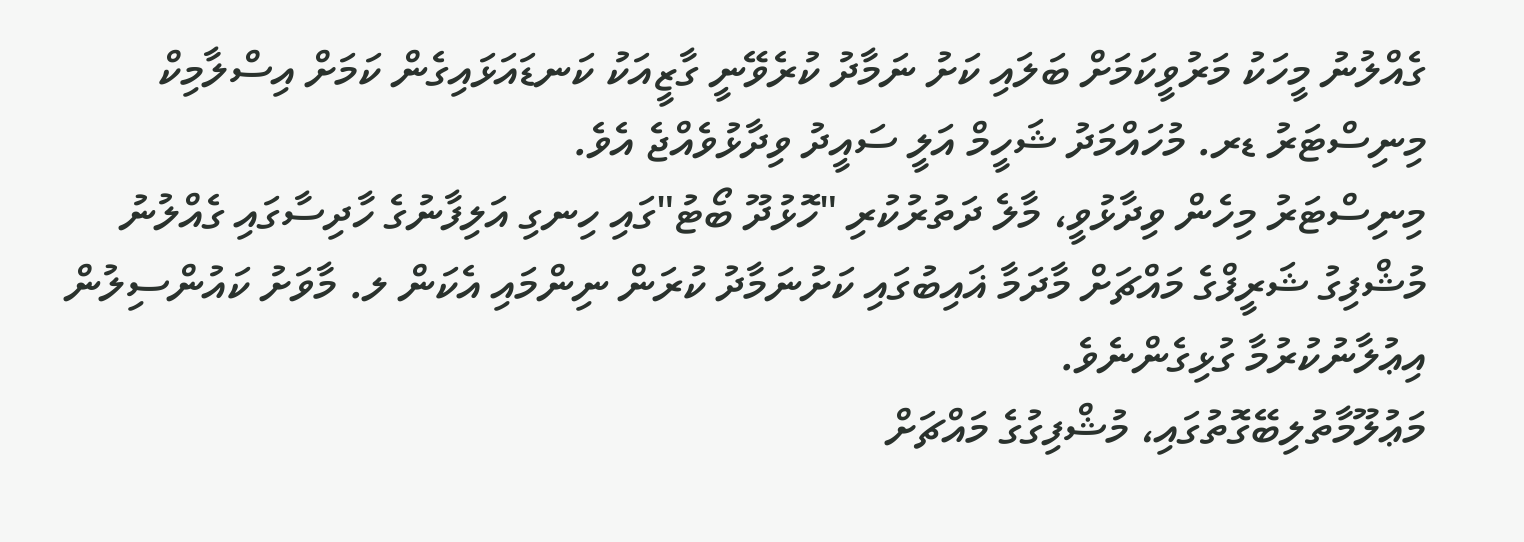ގެއްލުނު މީހަކު މަރުވީކަމަށް ބަލައި ކަށު ނަމާދު ކުރެވޭނީ ގާޒީއަކު ކަނޑައަޅައިގެން ކަމަށް އިސްލާމިކް މިނިސްޓަރު ޑރ. މުހައްމަދު ޝަހީމް އަލީ ސައީދު ވިދާޅުވެއްޖެ އެވެ.
މިނިސްޓަރު މިހެން ވިދާޅުވީ، މާލެ ދަތުރުކުރި "ހޮޅުދޫ ބޯޓު"ގައި ހިނގި އަލިފާނުގެ ހާދިސާގައި ގެއްލުނު މުޝްފިގު ޝަރީފްގެ މައްޗަށް މާދަމާ ޣައިބުގައި ކަށުނަމާދު ކުރަން ނިންމައި އެކަން ލ. މާވަށު ކައުންސިލުން އިޢުލާނުކުރުމާ ގުޅިގެންނެވެ.
މަޢުލޫމާތުލިބޭގޮތުގައި، މުޝްފިގުގެ މައްޗަށް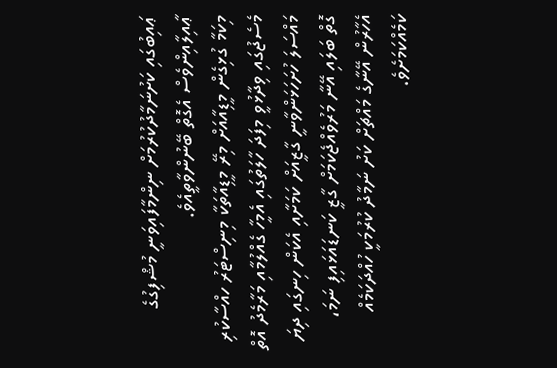ޢައިބުގައި ކަށުނަމާދުކުރުމަށް ނިންމާފައިވަނީ މުޝްފިގުގެ ޢާއިލާއިންވެސް އެގޮތް ބޭނުންވާތީއެވެ.
މިކަމާ ގުޅިގެން މީޑިއާއަށް މިރޭ މީޑިއާތަކާ މިނިސްޓަރު ހއްސާކުރި މެސެޖުގައި ވިދާޅުވީ މިފަދަ ހާލަތުގައި އެމީހާ ގެއްލުމާއި މަރާމެދު އޮތް މައްސަލަ ހުށަހަޅަންވާނީ ގާޒީއަށް ކަމަށާއި އެކަން ހިނގައި ދިޔަ ގޮތް ބަލައި އޭނާ މަރުވެއްޖެކަމަށް ގާޒީ ކަނޑައަޅައިފި ނަމަ، އެހާރުން އޭނާގެ މައްޗަށް ކަށު ނަމާދު ކުރުމަކީ ހުއްދަކަމެއް ކަމެއްކަމަށެވެ.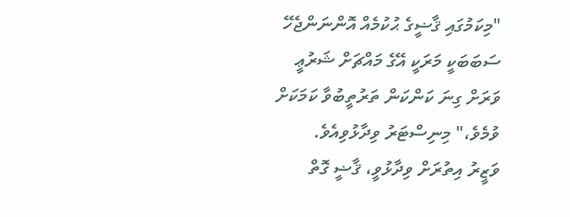"މިކަމުގައި ޤާޟީގެ ޙުކުމެއް އޮންނަންޖެހޭ ސަބަބަކީ މަރަކީ އޭގެ މައްޗަށް ޝަރުޢީ ވަރަށް ގިނަ ކަންކަން ތަރުތީބުވާ ކަމަކަށް ވުމެވެ،" މިނިސްޓަރު ވިދާޅުވިއެވެ.
ވަޒީރު އިތުރަށް ވިދާޅުވީ، ޤާޟީ ގޮތް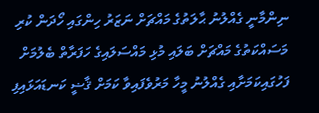ނިންމާނީ ގެއްލުނު ޙާލަތުގެ މައްޗަށް ނަޒަރު ހިންގައި ހޯދަން ކުރި މަސައްކަތުގެ މައްޗަށް ބަލައި މުޅި މައްސަލައިގެ ހަފަރާތް ބެލުމަށް ފަހުގައިކަމަށާއި ގެއްލުނު މީހާ މަރުވެފައިވާ ކަމަށް ޤާޟީ ކަނޑައަޅައިފި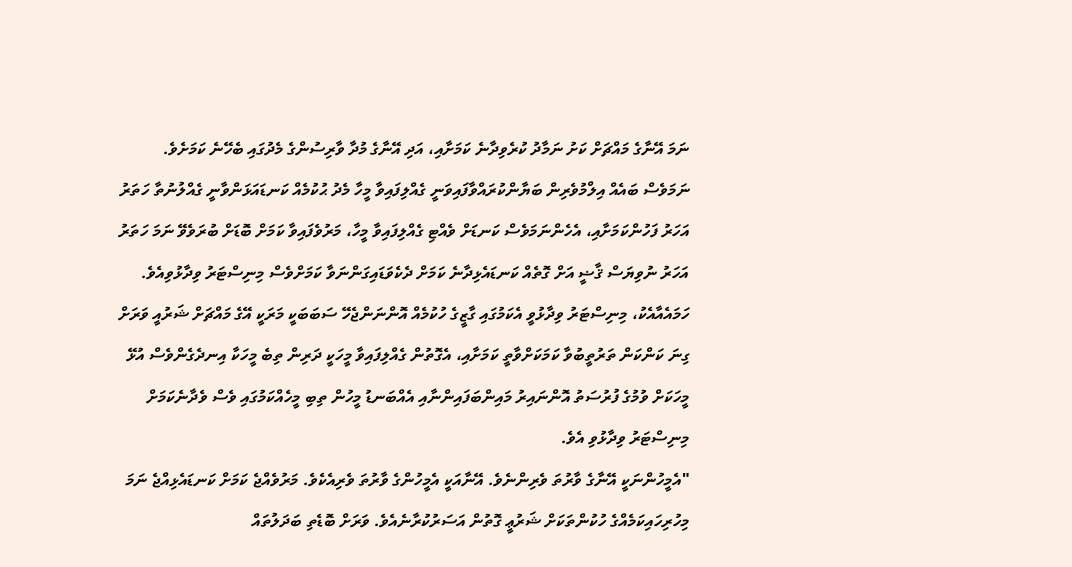ނަމަ އޭނާގެ މައްޗަށް ކަށު ނަމާދު ކުރެވިދާނެ ކަމަށާއި، އަދި އޭނާގެ މުދާ ވާރިސުންގެ މެދުގައި ބެހޭނެ ކަމަށެވެ.
ނަމަވެސް ބައެއް އިލްމުވެރިން ބަޔާންކުރައްވާފައިވަނީ ގެއްލިފައިވާ މީހާ މެދު ޙުކުމެއް ކަނޑައަޅަންވާނީ ގެއްލުނުތާ ހަތަރު އަހަރު ފަހުންކަމަށާއި، އެހެންނަމަވެސް ކަނޑަށް ވެއްޓި ގެއްލިފައިވާ މީހާ، މަރުވެފައިވާ ކަމަށް ބޮޑަށް ބުރަވެވޭ ނަމަ ހަތަރު އަހަރު ނުވިޔަސް ޤާޟީ އަށް ގޮތެއް ކަނޑައެޅިދާނެ ކަމަށް ދެކެވަޑައިގަންނަވާ ކަމަށްވެސް މިނިސްޓަރު ވިދާޅުވިއެވެ.
ހަމައެއާއެކު، މިނިސްޓަރު ވިދާޅުވީ އެކަމުގައި ގާޒީގެ ހުކުމެއް އޮންނަންޖެހޭ ސަބަބަކީ މަރަކީ އޭގެ މައްޗަށް ޝަރުއީ ވަރަށް ގިނަ ކަންކަން ތަރުތީބުވާ ކަމަކަށްވާތީ ކަމަށާއި، އެގޮތުން ގެއްލިފައިވާ މީހަކީ ދަރިން ތިބެ މީހަކާ އިނދެގެންވެސް އުޅޭ މީހަކަށް ވުމުގެ ފުރުސަތު އޮންނައިރު މައިންބަފައިންނާއި އެއްބަނޑު މީހުން ތިބި މީހެއްކަމުގައި ވެސް ވެދާނެކަމަށް މިނިސްޓަރު ވިދާޅުވި އެވެ.
"އެމީހުންނަކީ އޭނާގެ ވާރުތަ ވެރިންނެވެ. އޭނާއަކީ އެމީހުންގެ ވާރުތަ ވެރިއެކެވެ. މަރުވެއްޖެ ކަމަށް ކަނޑައެޅިއްޖެ ނަމަ މިހުރިހައިކަމެއްގެ ހުކުންތަކަށް ޝަރުޢީ ގޮތުން އަސަރުކުރާނެއެވެ. ވަރަށް ބޮޑެތި ބަދަލުތައް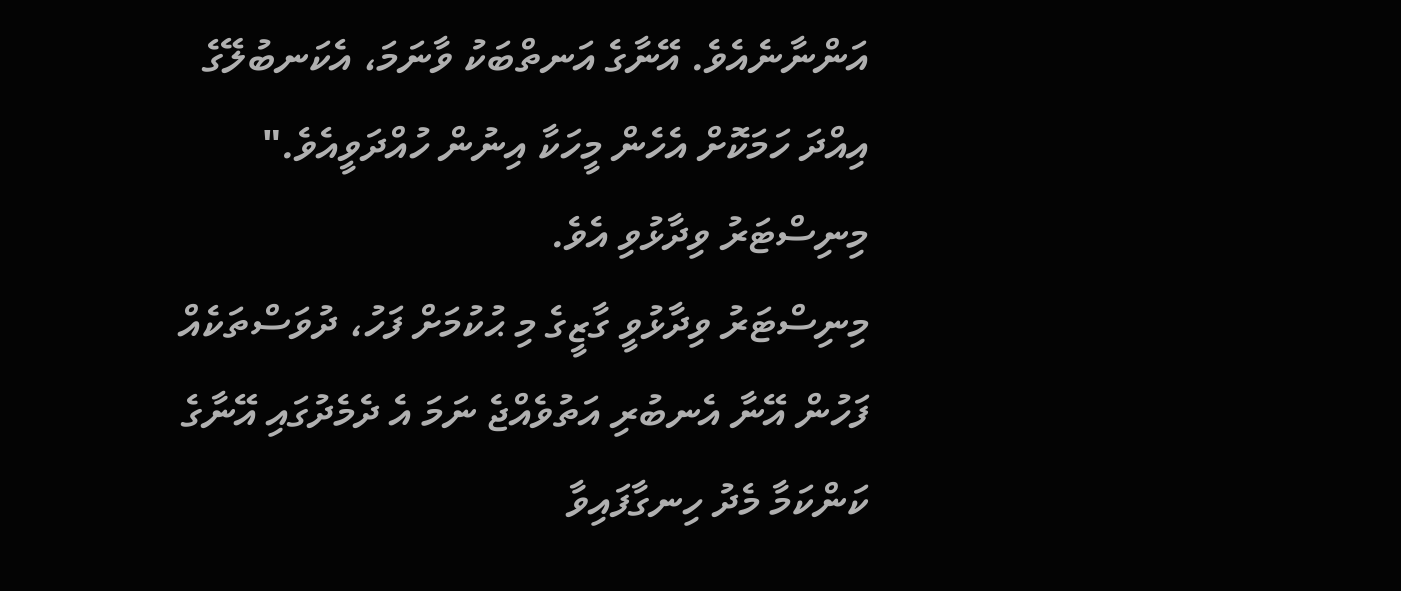އަންނާނެއެވެ. އޭނާގެ އަނތްބަކު ވާނަމަ، އެކަނބުލޭގެ އިއްދަ ހަމަކޮށް އެހެން މީހަކާ އިނުން ހުއްދަވީއެވެ." މިނިސްޓަރު ވިދާޅުވި އެވެ.
މިނިސްޓަރު ވިދާޅުވީ ގާޒީގެ މި ޙުކުމަށް ފަހު، ދުވަސްތަކެއް ފަހުން އޭނާ އެނބުރި އަތުވެއްޖެ ނަމަ އެ ދެމެދުގައި އޭނާގެ ކަންކަމާ މެދު ހިނގާފައިވާ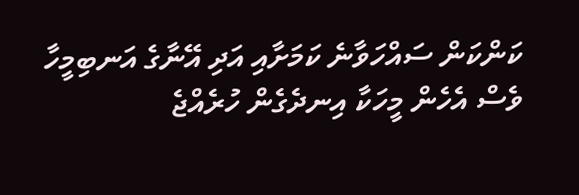ކަންކަން ސައްހަވާނެ ކަމަށާއި އަދި އޭނާގެ އަނބިމީހާ ވެސް އެހެން މީހަކާ އިނދެގެން ހުރެއްޖެ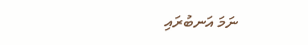ނަމަ އަނބުރައި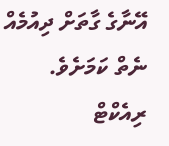އޭނާގެ ގާތަށް ދިއުމެއް ނެތް ކަމަށެވެ.
ރިއެކްޓް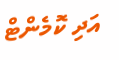އަދި ކޮމެންޓް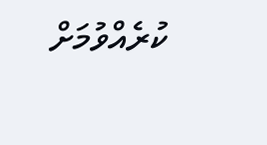ކުރެއްވުމަށް